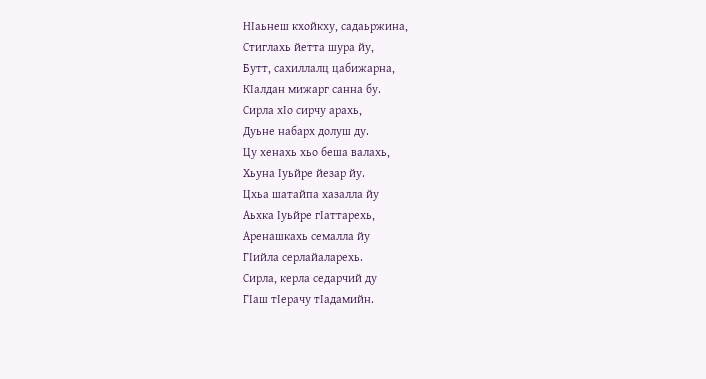НIаьнеш кхойкху, садаьржина,
Стиглахь йетта шура йу,
Бутт, сахиллалц цабижарна,
КIалдан мижарг санна бу.
Сирла хIо сирчу арахь,
Дуьне набарх долуш ду.
Цу хенахь хьо беша валахь,
Хьуна Iуьйре йезар йу.
Цхьа шатайпа хазалла йу
Аьхка Iуьйре гIаттарехь,
Аренашкахь семалла йу
ГIийла серлайаларехь.
Сирла, керла седарчий ду
ГIаш тIерачу тIадамийн.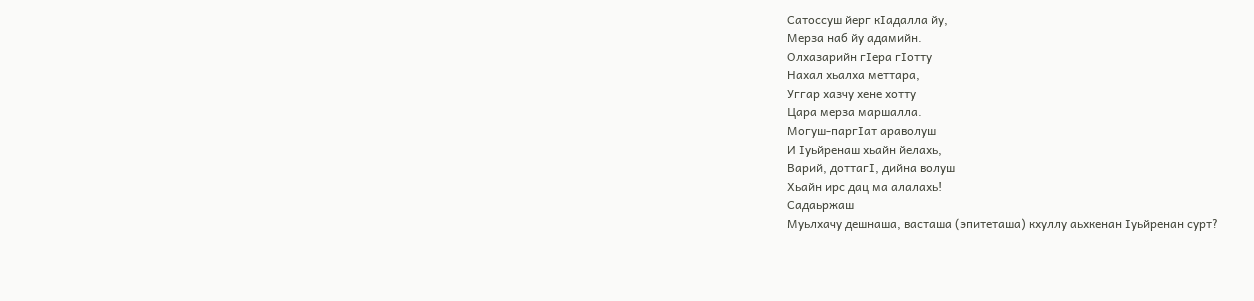Сатоссуш йерг кIадалла йу,
Мерза наб йу адамийн.
Олхазарийн гIера гIотту
Нахал хьалха меттара,
Уггар хазчу хене хотту
Цара мерза маршалла.
Могуш-паргIат араволуш
И Iуьйренаш хьайн йелахь,
Варий, доттагI, дийна волуш
Хьайн ирс дац ма алалахь!
Садаьржаш
Муьлхачу дешнаша, васташа (эпитеташа) кхуллу аьхкенан Iуьйренан сурт?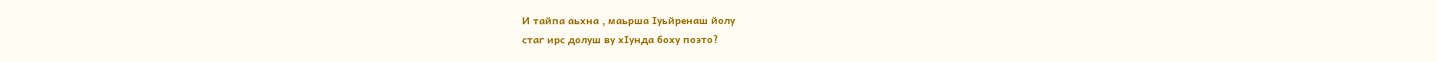И тайпа аьхна , маьрша Iуьйренаш йолу
стаг ирс долуш ву хIунда боху поэто?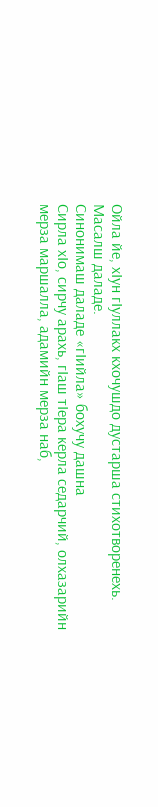Ойла йе, хIун гIуллакх кхочушдо дустарша стихотворенехь. Масалш даладе.
Синонимаш даладе «гIийла» бохучу дашна
Сирла хIо, сирчу арахь, гIаш тIера керла седарчий, олхазарийн мерза маршалла, адамийн мерза наб,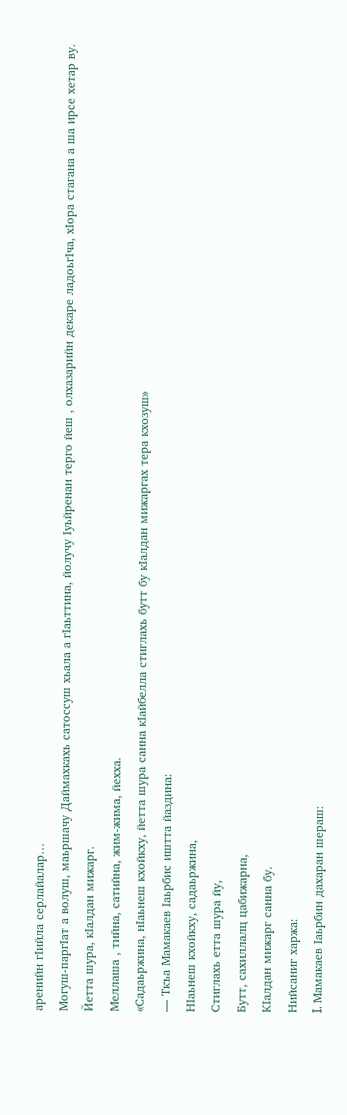аренийн гIийла серлайалар…
Могуш-паргIат а волуш, маьршачу Даймахкахь сатоссуш хьала а гIаьттина, йолучу Iуьйренан терго йеш , олхазарийн декаре ладоьгIча, хIора стагана а ша ирсе хетар ву.
Йетта шура, кIалдан мижарг.
Меллаша , тийна, сатийна, жим-жима, йехха.
«Садаьржина, нIаьнеш кхойкху, йетта шура санна кIайбелла стиглахь бутт бу кIалдан мижаргах тера кхозуш»
— Ткъа Мамакаев Iаьрбис иштта йаздина:
НIаьнеш кхойкху, садаьржина,
Стиглахь етта шура йу,
Бутт, сахиллалц цабижарна,
КIалдан мижарг санна бу.
Нийсаниг харжа:
I. Мамакаев Iаьрбин дахаран шераш: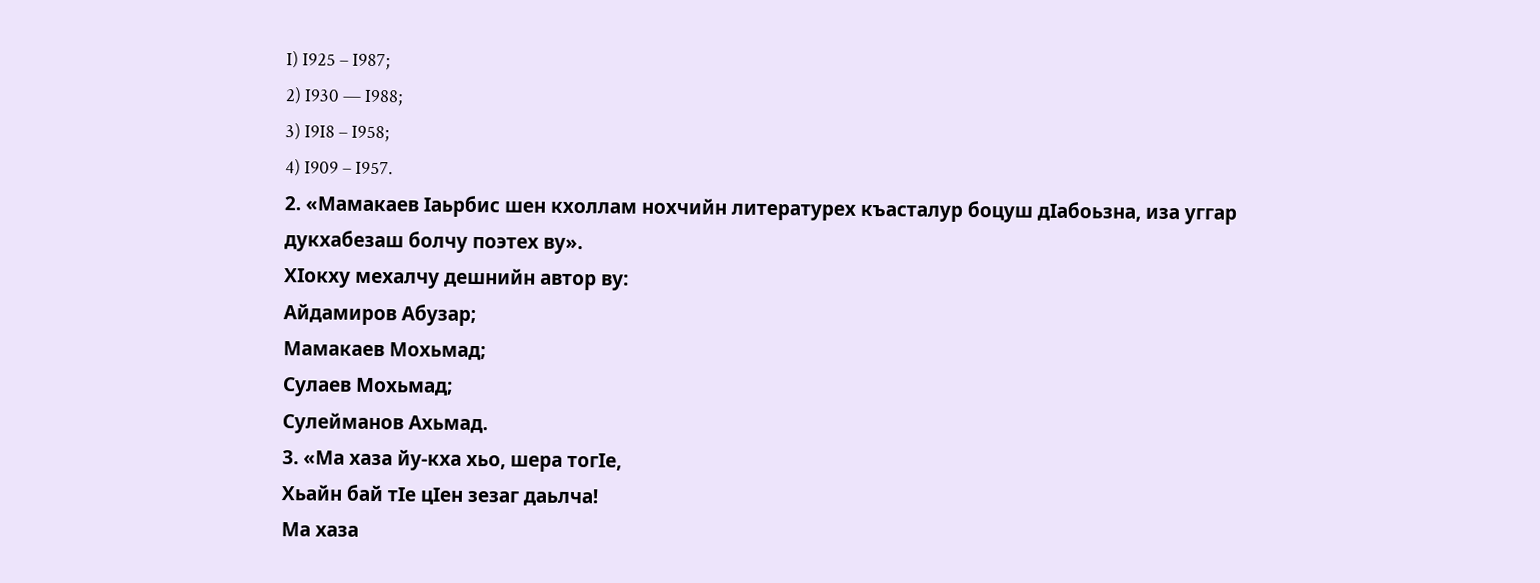I) I925 – I987;
2) I930 — I988;
3) I9I8 – I958;
4) I909 – I957.
2. «Мамакаев Iаьрбис шен кхоллам нохчийн литературех къасталур боцуш дIабоьзна, иза уггар дукхабезаш болчу поэтех ву».
ХIокху мехалчу дешнийн автор ву:
Айдамиров Абузар;
Мамакаев Мохьмад;
Сулаев Мохьмад;
Сулейманов Ахьмад.
3. «Ма хаза йу-кха хьо, шера тогIе,
Хьайн бай тIе цIен зезаг даьлча!
Ма хаза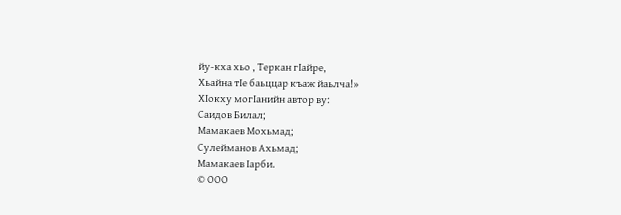йу-кха хьо , Теркан гIайре,
Хьайна тIе баьццар къаж йаьлча!»
ХIокху могIанийн автор ву:
Саидов Билал;
Мамакаев Мохьмад;
Сулейманов Ахьмад;
Мамакаев Iарби.
© ООО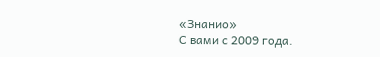«Знанио»
С вами с 2009 года.